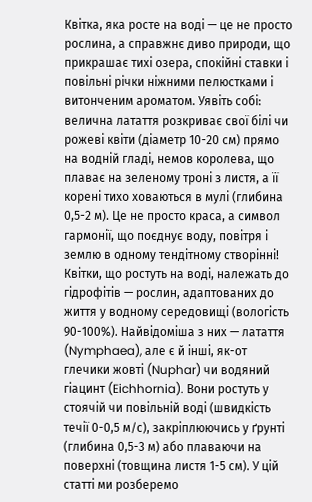Квітка, яка росте на воді — це не просто рослина, а справжнє диво природи, що прикрашає тихі озера, спокійні ставки і повільні річки ніжними пелюстками і витонченим ароматом. Уявіть собі: велична латаття розкриває свої білі чи рожеві квіти (діаметр 10-20 см) прямо на водній гладі, немов королева, що плаває на зеленому троні з листя, а її корені тихо ховаються в мулі (глибина 0,5-2 м). Це не просто краса, а символ гармонії, що поєднує воду, повітря і землю в одному тендітному створінні!
Квітки, що ростуть на воді, належать до гідрофітів — рослин, адаптованих до життя у водному середовищі (вологість 90-100%). Найвідоміша з них — латаття (Nymphaea), але є й інші, як-от глечики жовті (Nuphar) чи водяний гіацинт (Eichhornia). Вони ростуть у стоячій чи повільній воді (швидкість течії 0-0,5 м/с), закріплюючись у ґрунті (глибина 0,5-3 м) або плаваючи на поверхні (товщина листя 1-5 см). У цій статті ми розберемо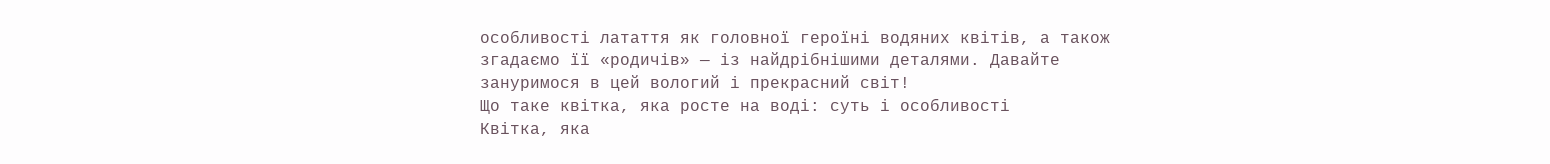особливості латаття як головної героїні водяних квітів, а також згадаємо її «родичів» — із найдрібнішими деталями. Давайте зануримося в цей вологий і прекрасний світ!
Що таке квітка, яка росте на воді: суть і особливості
Квітка, яка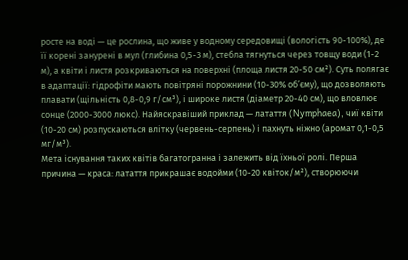росте на воді — це рослина, що живе у водному середовищі (вологість 90-100%), де її корені занурені в мул (глибина 0,5-3 м), стебла тягнуться через товщу води (1-2 м), а квіти і листя розкриваються на поверхні (площа листя 20-50 см²). Суть полягає в адаптації: гідрофіти мають повітряні порожнини (10-30% об’єму), що дозволяють плавати (щільність 0,8-0,9 г/см³), і широке листя (діаметр 20-40 см), що вловлює сонце (2000-3000 люкс). Найяскравіший приклад — латаття (Nymphaea), чиї квіти (10-20 см) розпускаються влітку (червень-серпень) і пахнуть ніжно (аромат 0,1-0,5 мг/м³).
Мета існування таких квітів багатогранна і залежить від їхньої ролі. Перша причина — краса: латаття прикрашає водойми (10-20 квіток/м²), створюючи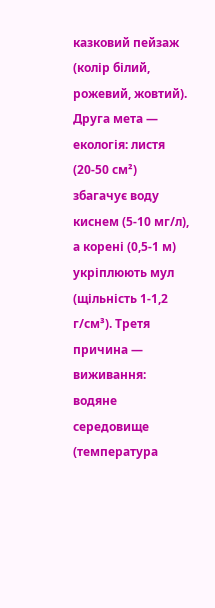казковий пейзаж (колір білий, рожевий, жовтий). Друга мета — екологія: листя (20-50 см²) збагачує воду киснем (5-10 мг/л), а корені (0,5-1 м) укріплюють мул (щільність 1-1,2 г/см³). Третя причина — виживання: водяне середовище (температура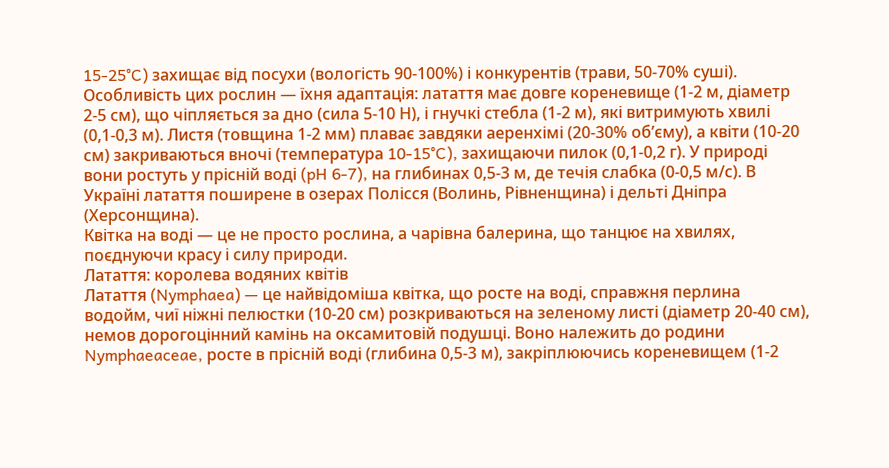15-25°C) захищає від посухи (вологість 90-100%) і конкурентів (трави, 50-70% суші).
Особливість цих рослин — їхня адаптація: латаття має довге кореневище (1-2 м, діаметр 2-5 см), що чіпляється за дно (сила 5-10 Н), і гнучкі стебла (1-2 м), які витримують хвилі (0,1-0,3 м). Листя (товщина 1-2 мм) плаває завдяки аеренхімі (20-30% об’єму), а квіти (10-20 см) закриваються вночі (температура 10-15°C), захищаючи пилок (0,1-0,2 г). У природі вони ростуть у прісній воді (pH 6-7), на глибинах 0,5-3 м, де течія слабка (0-0,5 м/с). В Україні латаття поширене в озерах Полісся (Волинь, Рівненщина) і дельті Дніпра (Херсонщина).
Квітка на воді — це не просто рослина, а чарівна балерина, що танцює на хвилях, поєднуючи красу і силу природи.
Латаття: королева водяних квітів
Латаття (Nymphaea) — це найвідоміша квітка, що росте на воді, справжня перлина водойм, чиї ніжні пелюстки (10-20 см) розкриваються на зеленому листі (діаметр 20-40 см), немов дорогоцінний камінь на оксамитовій подушці. Воно належить до родини Nymphaeaceae, росте в прісній воді (глибина 0,5-3 м), закріплюючись кореневищем (1-2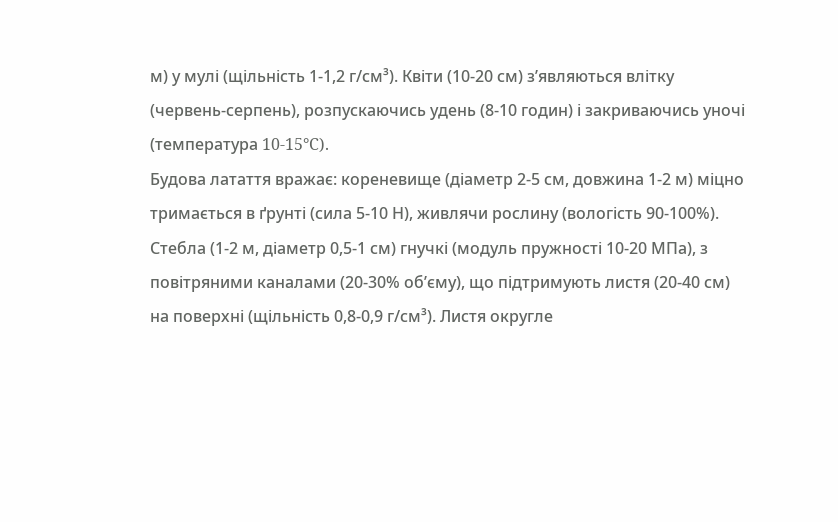м) у мулі (щільність 1-1,2 г/см³). Квіти (10-20 см) з’являються влітку (червень-серпень), розпускаючись удень (8-10 годин) і закриваючись уночі (температура 10-15°C).
Будова латаття вражає: кореневище (діаметр 2-5 см, довжина 1-2 м) міцно тримається в ґрунті (сила 5-10 Н), живлячи рослину (вологість 90-100%). Стебла (1-2 м, діаметр 0,5-1 см) гнучкі (модуль пружності 10-20 МПа), з повітряними каналами (20-30% об’єму), що підтримують листя (20-40 см) на поверхні (щільність 0,8-0,9 г/см³). Листя округле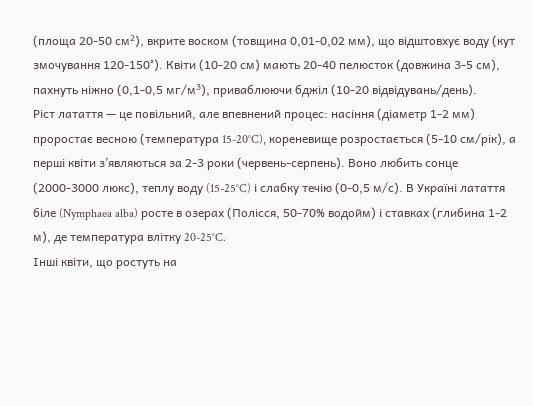(площа 20-50 см²), вкрите воском (товщина 0,01-0,02 мм), що відштовхує воду (кут змочування 120-150°). Квіти (10-20 см) мають 20-40 пелюсток (довжина 3-5 см), пахнуть ніжно (0,1-0,5 мг/м³), приваблюючи бджіл (10-20 відвідувань/день).
Ріст латаття — це повільний, але впевнений процес: насіння (діаметр 1-2 мм) проростає весною (температура 15-20°C), кореневище розростається (5-10 см/рік), а перші квіти з’являються за 2-3 роки (червень-серпень). Воно любить сонце (2000-3000 люкс), теплу воду (15-25°C) і слабку течію (0-0,5 м/с). В Україні латаття біле (Nymphaea alba) росте в озерах (Полісся, 50-70% водойм) і ставках (глибина 1-2 м), де температура влітку 20-25°C.
Інші квіти, що ростуть на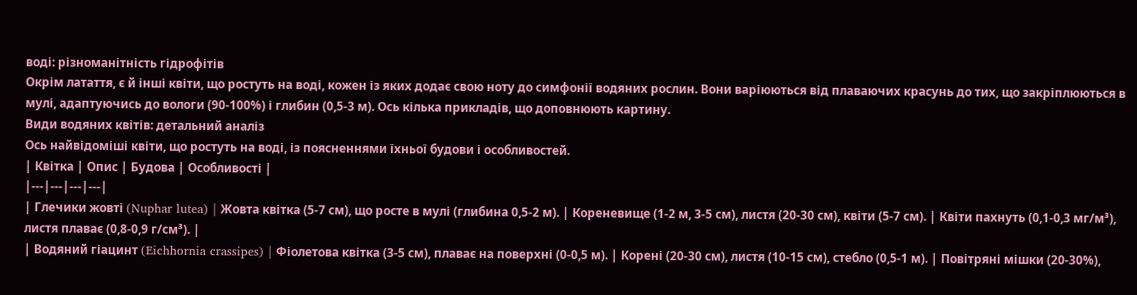воді: різноманітність гідрофітів
Окрім латаття, є й інші квіти, що ростуть на воді, кожен із яких додає свою ноту до симфонії водяних рослин. Вони варіюються від плаваючих красунь до тих, що закріплюються в мулі, адаптуючись до вологи (90-100%) і глибин (0,5-3 м). Ось кілька прикладів, що доповнюють картину.
Види водяних квітів: детальний аналіз
Ось найвідоміші квіти, що ростуть на воді, із поясненнями їхньої будови і особливостей.
| Квітка | Опис | Будова | Особливості |
|---|---|---|---|
| Глечики жовті (Nuphar lutea) | Жовта квітка (5-7 см), що росте в мулі (глибина 0,5-2 м). | Кореневище (1-2 м, 3-5 см), листя (20-30 см), квіти (5-7 см). | Квіти пахнуть (0,1-0,3 мг/м³), листя плаває (0,8-0,9 г/см³). |
| Водяний гіацинт (Eichhornia crassipes) | Фіолетова квітка (3-5 см), плаває на поверхні (0-0,5 м). | Корені (20-30 см), листя (10-15 см), стебло (0,5-1 м). | Повітряні мішки (20-30%),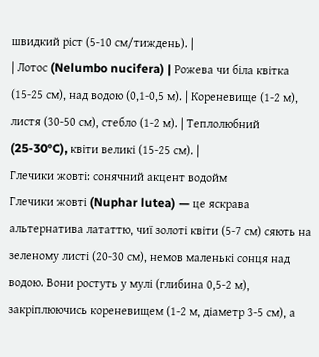швидкий ріст (5-10 см/тиждень). |
| Лотос (Nelumbo nucifera) | Рожева чи біла квітка (15-25 см), над водою (0,1-0,5 м). | Кореневище (1-2 м), листя (30-50 см), стебло (1-2 м). | Теплолюбний (25-30°C), квіти великі (15-25 см). |
Глечики жовті: сонячний акцент водойм
Глечики жовті (Nuphar lutea) — це яскрава альтернатива лататтю, чиї золоті квіти (5-7 см) сяють на зеленому листі (20-30 см), немов маленькі сонця над водою. Вони ростуть у мулі (глибина 0,5-2 м), закріплюючись кореневищем (1-2 м, діаметр 3-5 см), а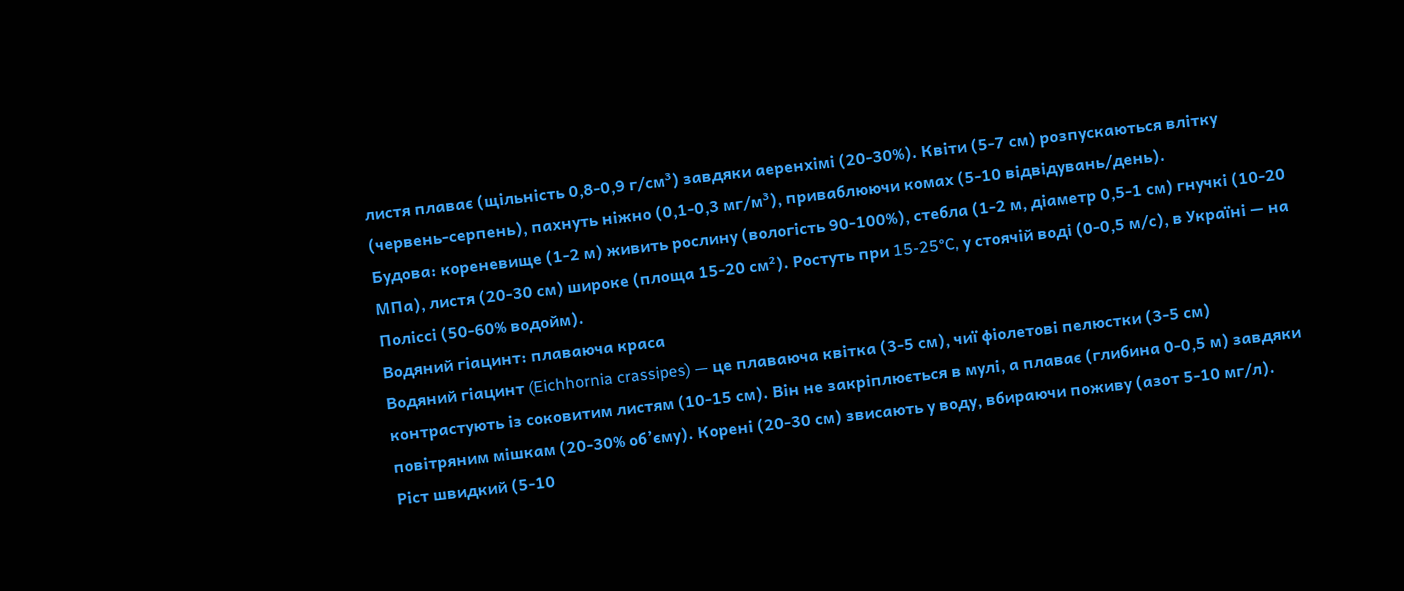листя плаває (щільність 0,8-0,9 г/см³) завдяки аеренхімі (20-30%). Квіти (5-7 см) розпускаються влітку (червень-серпень), пахнуть ніжно (0,1-0,3 мг/м³), приваблюючи комах (5-10 відвідувань/день).
Будова: кореневище (1-2 м) живить рослину (вологість 90-100%), стебла (1-2 м, діаметр 0,5-1 см) гнучкі (10-20 МПа), листя (20-30 см) широке (площа 15-20 см²). Ростуть при 15-25°C, у стоячій воді (0-0,5 м/с), в Україні — на Поліссі (50-60% водойм).
Водяний гіацинт: плаваюча краса
Водяний гіацинт (Eichhornia crassipes) — це плаваюча квітка (3-5 см), чиї фіолетові пелюстки (3-5 см) контрастують із соковитим листям (10-15 см). Він не закріплюється в мулі, а плаває (глибина 0-0,5 м) завдяки повітряним мішкам (20-30% об’єму). Корені (20-30 см) звисають у воду, вбираючи поживу (азот 5-10 мг/л).
Ріст швидкий (5-10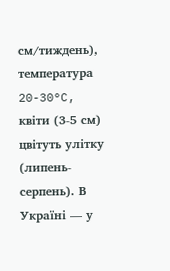см/тиждень), температура 20-30°C, квіти (3-5 см) цвітуть улітку (липень-серпень). В Україні — у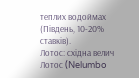теплих водоймах (Південь, 10-20% ставків).
Лотос: східна велич
Лотос (Nelumbo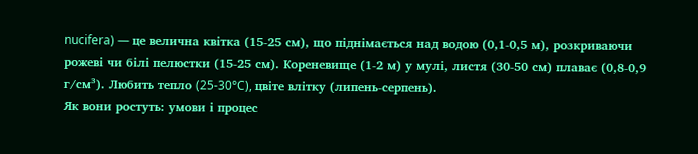nucifera) — це велична квітка (15-25 см), що піднімається над водою (0,1-0,5 м), розкриваючи рожеві чи білі пелюстки (15-25 см). Кореневище (1-2 м) у мулі, листя (30-50 см) плаває (0,8-0,9 г/см³). Любить тепло (25-30°C), цвіте влітку (липень-серпень).
Як вони ростуть: умови і процес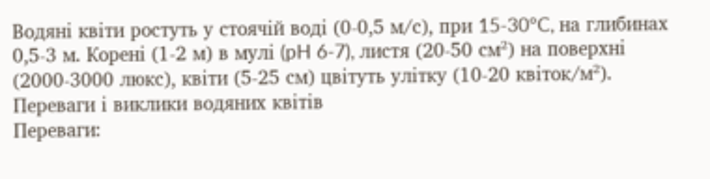Водяні квіти ростуть у стоячій воді (0-0,5 м/с), при 15-30°C, на глибинах 0,5-3 м. Корені (1-2 м) в мулі (pH 6-7), листя (20-50 см²) на поверхні (2000-3000 люкс), квіти (5-25 см) цвітуть улітку (10-20 квіток/м²).
Переваги і виклики водяних квітів
Переваги: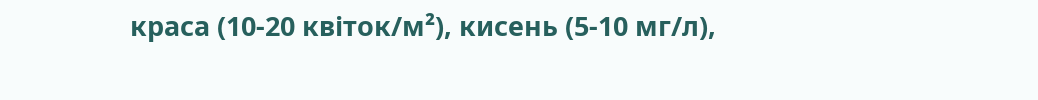краса (10-20 квіток/м²), кисень (5-10 мг/л),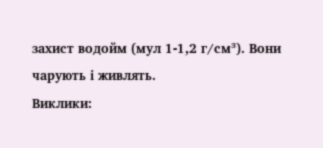захист водойм (мул 1-1,2 г/см³). Вони чарують і живлять.
Виклики: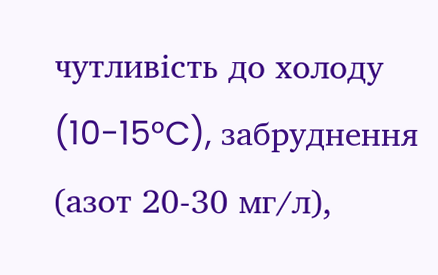чутливість до холоду (10-15°C), забруднення (азот 20-30 мг/л),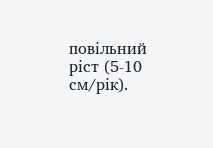повільний ріст (5-10 см/рік).